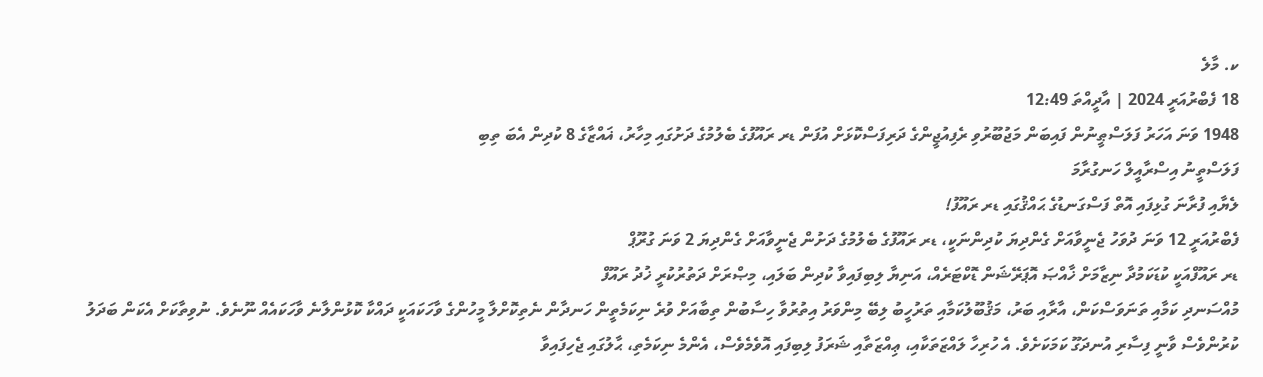ކ. މާލެ
18 ފެބްރުއަރީ 2024 | އާދީއްތަ 12:49
1948 ވަނަ އަހަރު ފަލަސްޠީނުން ފައިބަން މަޖުބޫރުވި ރެފިއުޖީންގެ ދަރިފަސްކޮޅަށް އުފަން ޑރ ރައޫފުގެ ބެލުމުގެ ދަށުގައި މިހާރު، ޣައްޒާގެ 8 ކުދިން އެބަ ތިބި
ފަލަސްތީނު އިސްރާއީލް ހަނގުރާމަ
ލެޔާއި ފުރާނަ ގުޅިފައި އޮތް ފަސްގަނޑުގެ ޙައްޤުގައި ޑރ ރައޫފު!
ފެބްރުއަރީ 12 ވަނަ ދުވަހު ޖެނީވާއަށް ގެންދިޔަ ކުދިންނަކީ، ޑރ ރައޫފުގެ ބެލުމުގެ ދަށުން ޖެނީވާއަށް ގެންދިޔަ 2 ވަނަ ގުރޫޕް
ޑރ ރައޫފްއަކީ ކުޑަކަމުދާ ނިޒާމަށް ޚާއްޞަ އޮޕަރޭޝަން ޑޮކްޓަރެއް، އަނިޔާ ލިބިފައިވާ ކުދިން ބަލައި، މިޞްރަށް ދަތުރުކުރީ ޚުދު ރައޫފް
މުއްސަނދި ކަމާއި ތަނަވަސްކަން، އާރާއި ބަރު، މަޤުބޫލުކަމާއި ތަރުހީބު ލިބޭ މިންވަރު އިތުރުވާ ހިސާބުން ތިބާއަށް ވުރެ ނިކަމެތީން ހަނދާން ނެތިކޮށްލާ މީހުންގެ ވާހަކައަކީ ދައްކާ ކޮޅުންލާނެ ވާހަކައެއް ނޫނެވެ. ނުވިތާކަށް އެކަން ބަދަލު ކުރުންވެސް ވާނީ ފިސާރި އުނދަގޫ ކަމަކަށެވެ. އެ ހުރިހާ ލައްޒަތަކާއި، ޢިއްޒަތާއި ޝަރަފު ލިބިފައި އޮވެމެވެސް، އެންމެ ނިކަމެތި، ޙާލުގައި ޖެހިފައިވާ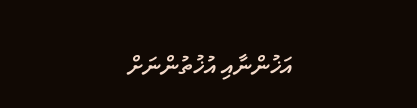އަޚުންނާއި އުޚުތުންނަށް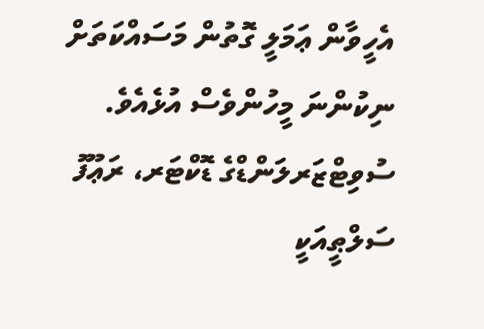އެހީވާން ޢަމަލީ ގޮތުން މަސައްކަތަށް ނިކުންނަ މީހުންވެސް އުޅެއެވެ. ސުވިޓްޒަރލަންޑްގެ ޑޮކްޓަރ، ރަޢޫފު ސަލްޠީއަކީ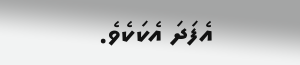އެފަދަ އެކަކެވެ.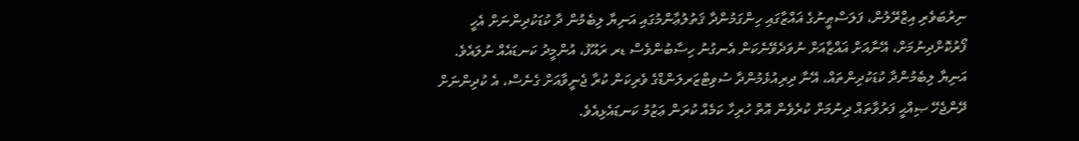ނިރުބަވެރި އިޒްރޭލުން، ފަލަސްޠީނުގެ ޣައްޒާގައި ހިންގަމުންދާ ޤަތުލުޢާންމުގައި އަނިޔާ ލިބެމުން ދާ ކުޑަކުދިންނަށް އެހީ ފޯރުކޮށްދިނުމަށް، އޭނާއަށް ޣައްޒާއަށް ނުވަދެވޭނެކަން އެނގުނު ހިސާބުންވެސް ޑރ ރައޫފު، އުންމީދު ކަނޑައެއް ނުލައެވެ. އަނިޔާ ލިބެމުންދާ ކުޑަކުދިންތައް، އޭނާ ދިރިއުޅެމުންދާ ސުވިޓްޒަރލަންޑްގެ ވެރިކަން ކުރާ ޖެނީވާއަށް ގެނެސް، އެ ކުދިންނަށް ދޭންޖެހޭ ޞިއްޙީ ފަރުވާތައް ދިނުމަށް ކުރެވެން އޮތް ހުރިހާ ކަމެއް ކުރަން ޢަޒުމު ކަނޑައެޅިއެވެ.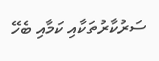ސަރުކާރުތަކާއި ކަމާއި ބެހޭ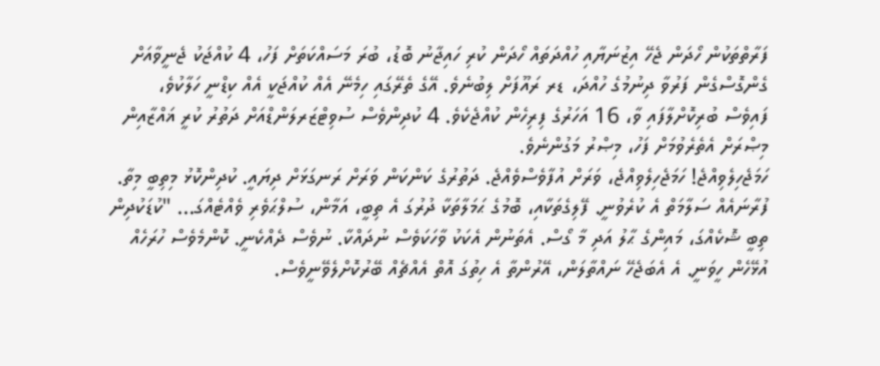ފަރާތްތަކުން ހޯދަން ޖެހޭ އިޒުނަޔާއި ހުއްދަތައް ހޯދަން ކުރި ހައިޖާނު ބޮޑު، ބުރަ މަސައްކަތަށް ފަހު، 4 ކުއްޖަކު ޖެނީވާއަށް ގެންގޮސްގެން ފަރުވާ ދިނުމުގެ ހުއްދަ، ޑރ ރައޫފަށް ލިބުނެވެ. އޭގެ ތެރޭގައި ހިމެނޭ އެއް ކުއްޖަކީ އެއް ކިޑްނީ ހަލާކުވެ، ފައިވެސް ބުރިކޮށްލާފައި ވާ، 16 އަހަރުގެ ފިރިހެން ކުއްޖެކެވެ. 4 ކުދިންވެސް ސުވިޓްޒަރލަންޑްއަށް ދަތުރު ކުރީ ޣައްޒާއިން މިޞްރަށް އެތެރެވުމަށް ފަހު، މިޞްރު މަގުންނެވެ.
ހަމަޖެހިލެވިއްޖެ! ހަމަޖެހިލެވިއްޖެ، ވަރަށް އުފާވެސްވެއްޖެ. ދަތުރުގެ ކަންކަން ވަރަށް ރަނގަޅަށް ދިޔައީ. ކުދިންކޮޅު މިތިބީ މިތާ. ފުރާނައެއް ސަލާމަތް އެ ކުރެވުނީ. ފޭލިގެތަކާއި، ބޮމުގެ ޙަމަލާތަކާ ދުރުގަ އެ ތިބީ، އަމާން، ސުލްޙަވެރި ވެއްޓެއްގަ... "ކުޑަކުދިން ތިބީ ޝޮކެއްގަ، މައިންގެ ޙާލު އަދި މާ ގޯސް. އެތަނުން އެކަކު ވާހަކަވެސް ނުދައްކާ. ނުވެސް ދެއްކެނީ. ކޮންމެވެސް ހުރަހެއް އުޅޭހެން ހީވަނީ. އެ އެބަޖެހޭ ނައްތާލަން، އޭރުންތާ އެ ހިތުގަ އޮތް އެއްޗެއް ބޭރުކޮށްލެވޭނީވެސް.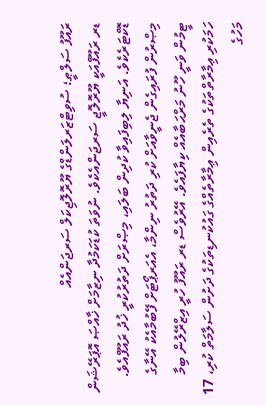ރައޫފު ސަލްޠީ؛ ސުވިޓްޒަރލަންޑްގެ ޔޫރޮލޮޖިކަލް ސަރޖަންއެއް
ޑރ ރައޫފްއަކީ ޔޫރޮލޮޖީ ސަރޖަންއެކެވެ. ނުވަތަ ކުޑަކަމުދާ ނިޒާމަށް ޚާއްޞަ އޮޕަރޭޝަން ޑޮކްޓަރެކެވެ. އަނިޔާ ލިބިފައިވާ ކުދިން ބަލައި، މިޞްރަށް ދަތުރުކުރީ ޚުދު ރައޫފްއެވެ. މިޞްރުން ފުރައިގެން ޖެނީވާއަށް ކުރި ދަތުރު ނިންމާ، އެއަރޕޯޓަށް ފޭބުމާއެކު އޭނާގެ ޓީމުން ވަނީ ހޫނު މަރްޙަބާއެއް ކިޔާފައެވެ. އޭރުވެސް ޑރ ރައޫފު ހުރީ އިޒްރޭލުން ބިމާ ހަމަކުރި ޢިމާރާތްތަކުގެ ތެރެއިން ޢިމާރާތެއްގެ ގައުކުނޑިތަކުގެ ދަށުން ސަލާމަތް ކުރި، 17 މަހުގެ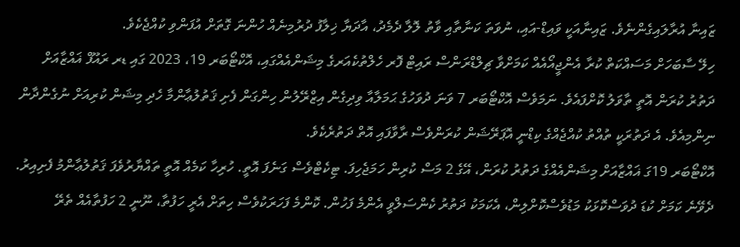ޒައިނާ އުރާލައިގެންނެވެ. ޒައިނާއަކީ ވައިޑް-އައި، ނުވަތަ ކަނާތާއި ވާތު ލޮލާ ދެމެދު، އާދަޔާ ޚިލާފު ދުރުމިނެއް ހުންނަ ގޮތަށް އުފަންވި ކުއްޖެކެވެ.
ހިލޭ ސާބަހަށް މަސައްކަތް ކުރާ އެންޖީއޯއެއް ކަމަށްވާ ޗިލްޑްރަންސް ރައިޓް ފޮރ ހެލްތުކެއަރގެ މިޝަންއެއްގައި، އޮކްޓޯބަރ 19، 2023 ގައި ޑރ ރައޫފް ޣައްޒާއަށް ދަތުރު ކުރަން އޮތީ ތާވަލު ކޮށްފައެވެ. ނަމަވެސް އޮކްޓޯބަރ 7 ވަނަ ދުވަހުގެ ޙަމަލާއާ ވިދިގެން އިޒްރޭލުން ހިންގަން ފެށި ޤަތުލުޢާންމާ ހެދި މިޝަން ކުރިއަށް ނުގެންދާން ނިންމިއެވެ. އެ ދަތުރަކީ ތުއްތު ކުއްޖެއްގެ ކިޑްނީ އޮޕަރޭޝަން ކުރަންވެސް ރާވާފައި އޮތް ދަތުރެކެވެ.
އޮކްޓޯބަރ 19ގަ ޣައްޒާއަށް މިޝަންއެއްގެ ދަތުރު ކުރަން، އޭގެ 2 މަސް ކުރިން ހަމަޖެހިފަ. ޓިކެޓްވެސް ގަނެފަ އޮތީ. ހުރިހާ ކަމެއް އޮތީ ތައްޔާރުވެފަ ޤަތުލުޢާންމު ފެށިއިރު. ދެވޭނެ ކަމަށް ކުޑަ ދުވަސްކޮޅަކު މަޑުވެސްކޮށްލިން، އެކަމަކު ދަތުރު ކެންސަލްވީ އެންމެ ފަހުން. ކޮންމެ ފަހަރަކުވެސް ހިތަށް އެރީ ހަފުތާ، ނޫނީ 2 ހަފުތާއެއް ތެރޭ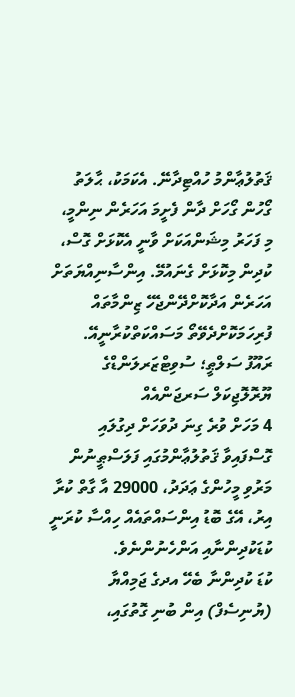ޤަތުލުޢާންމު ހުއްޓިދާނޭ. އެކަމަކު، ޙާލަތު ގޯހުން ގޯހަށް ދާން ފެށީމަ އަހަރެން ނިންމީ، މި ފަހަރު މިޝަންއަކަށް ވާނީ އެކޮޅަށް ގޮސް، ކުދިން މިކޮޅަށް ގެނައުމޭ. އިންސާނިއްޔަތަށް އަހަރެން އަދާކޮށްދޭންޖެހޭ ޒިންމާތައް ފުރިހަމަކޮށްދެވޭތޯ މަސައްކަތްކުރާނީއޭ.
ރައޫފު ސަލްޠީ؛ ސުވިޓްޒަރލަންޑްގެ ޔޫރޮލޮޖިކަލް ސަރޖަންއެއް
4 މަހަށް ވުރެ ގިނަ ދުވަހަށް ދިގުލައި ގޮސްފައިވާ ޤަތުލުޢާންމުގައި ފަލަސްޠީނުން މަރުވި މީހުންގެ ޢަދަދު، 29000 އާ ގާތް ކުރާ އިރު، އޭގެ ބޮޑު އިންސައްތައެއް ހިއްސާ ކުރަނީ ކުޑަކުދިންނާއި އަންހެނުންނެވެ.
ކުޑަ ކުދިންނާ ބެހޭ އދގެ ޖަމިއްޔާ (ޔުނިސެފް) އިން ބުނި ގޮތުގައި،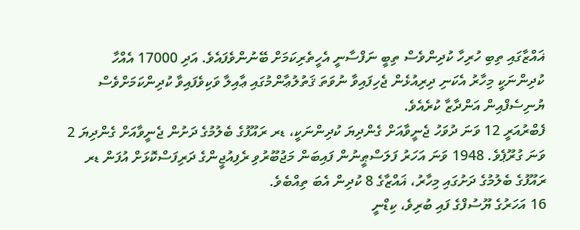ޣައްޒާގައި ތިބި ހުރިހާ ކުދިންވެސް ތިބީ ނަފްސާނީ އެހީތެރިކަމަށް ބޭނުންވެފައެވެ. އަދި 17000 އެއްހާ ކުދިންނަކީ މިހާރު އެކަނި ދިރިއުޅެން ޖެހިފައިވާ ނުވަތަ ޤަތުލުޢާންމުގައި ޢާއިލާ ވަކިވެފައިވާ ކުދިންކަމަށްވެސް ޔުނިސެފްއިން އަންދާޒާ ކުރެއެވެ.
ފެބްރުއަރީ 12 ވަނަ ދުވަހު ޖެނީވާއަށް ގެންދިޔަ ކުދިންނަކީ، ޑރ ރައޫފުގެ ބެލުމުގެ ދަށުން ޖެނީވާއަށް ގެންދިޔަ 2 ވަނަ ގުރޫޕެވެ. 1948 ވަނަ އަހަރު ފަލަސްޠީނުން ފައިބަން މަޖުބޫރުވި ރެފިއުޖީންގެ ދަރިފަސްކޮޅަށް އުފަން ޑރ ރައޫފުގެ ބެލުމުގެ ދަށުގައި މިހާރު، ޣައްޒާގެ 8 ކުދިން އެބަ ތިއްބެވެ.
16 އަހަރުގެ ޔޫސުފްގެ ފައި ބުރިވެ، ކިޑްނީ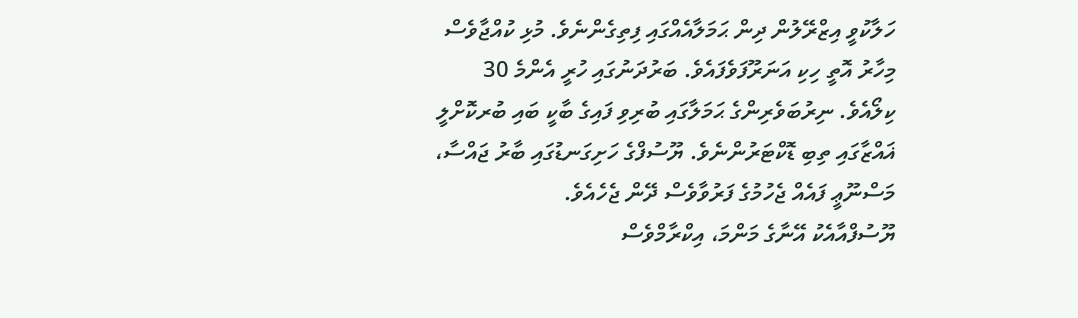ހަލާކުވީ އިޒްރޭލުން ދިން ޙަމަލާއެއްގައި ފިތިގެންނެވެ. މުޅި ކުއްޖާވެސް މިހާރު އޮތީ ހިކި އަނަރޫފަވެފައެވެ. ބަރުދަނުގައި ހުރީ އެންމެ 30 ކިލޯއެވެ. ނިރުބަވެރިންގެ ޙަމަލާގައި ބުރިވި ފައިގެ ބާކީ ބައި ބުރކޮށްލީ ޣައްޒާގައި ތިބި ޑޮކްޓަރުންނެވެ. ޔޫސުފްގެ ހަށިގަނޑުގައި ބާރު ޖައްސާ، މަސްނޫޢީ ފައެއް ޖެހުމުގެ ފަރުވާވެސް ދޭން ޖެހެއެވެ.
ޔޫސުފްއާއެކު އޭނާގެ މަންމަ، އިކްރާމްވެސް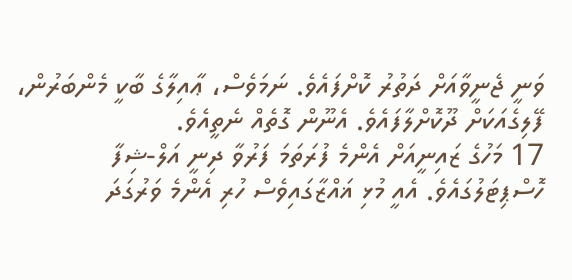ވަނީ ޖެނީވާއަށް ދަތުރު ކޮށްފައެވެ. ނަމަވެސް، ޢާއިލާގެ ބާކީ މެންބަރުން، ފޭލިގެއަކަށް ދޫކޮށްލާފައެވެ. އެނޫން ގޮތެއް ނެތީއެވެ.
17 މަހުގެ ޒައިނީއަށް އެންމެ ފުރަތަމަ ފަރުވާ ދިނީ އަލް-ޝިފާ ހޮސްޕިޓަލުގައެވެ. އެއީ މުޅި ޣައްޒާގައިވެސް ހުރި އެންމެ ވަރުގަދަ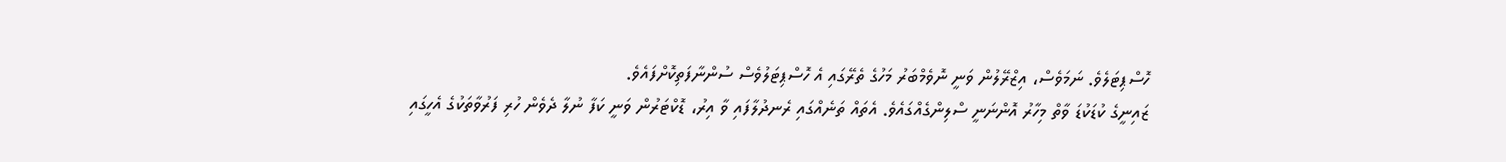ހޮސްޕިޓަލެވެ. ނަމަވެސް، އިޒްރޭލުން ވަނީ ނޮވެމްބަރު މަހުގެ ތެރޭގައި އެ ހޮސްޕިޓަލުވެސް ސުންނާފަތިކޮށްފައެވެ.
ޒައިނީގެ ކުޑަކުޑަ ވާތް މިހާރު އޮންނަނީ ސްލިންގެއްގައެވެ. އެތައް ތަނެއްގައި ރެނދުލާފައި ވާ އިރު، ޑޮކްޓަރުން ވަނީ ކަފާ ނުލާ ދެވެން ހުރި ފަރުވާތަކުގެ އެހީގައި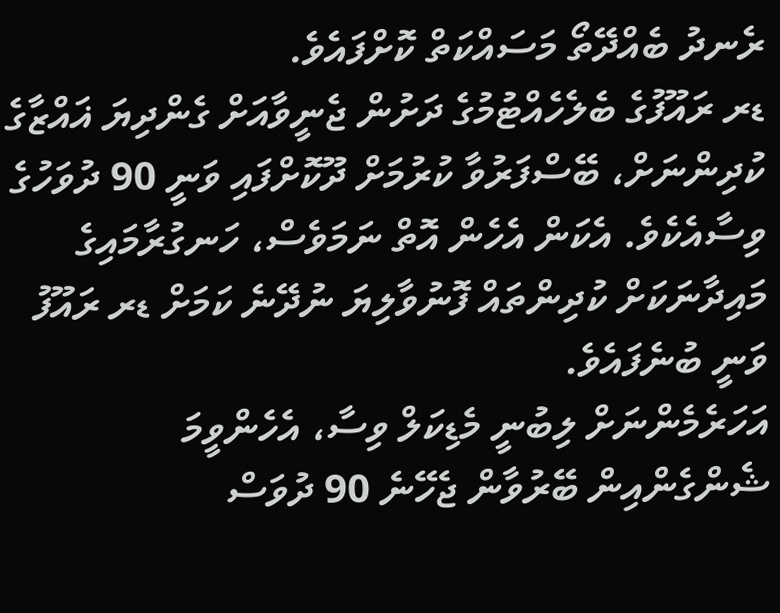ރެނދު ބެއްދޭތޯ މަސައްކަތް ކޮށްފައެވެ.
ޑރ ރައޫފުގެ ބެލެހެއްޓުމުގެ ދަށުން ޖެނީވާއަށް ގެންދިޔަ ޣައްޒާގެ ކުދިންނަށް، ބޭސްފަރުވާ ކުރުމަށް ދޫކޮށްފައި ވަނީ 90 ދުވަހުގެ ވިސާއެކެވެ. އެކަން އެހެން އޮތް ނަމަވެސް، ހަނގުރާމައިގެ މައިދާނަކަށް ކުދިންތައް ފޮނުވާލިޔަ ނުދޭނެ ކަމަށް ޑރ ރައޫފު ވަނީ ބުނެފައެވެ.
އަހަރެމެންނަށް ލިބުނީ މެޑިކަލް ވިސާ، އެހެންވީމަ ޝެންގެންއިން ބޭރުވާން ޖެހޭނެ 90 ދުވަސް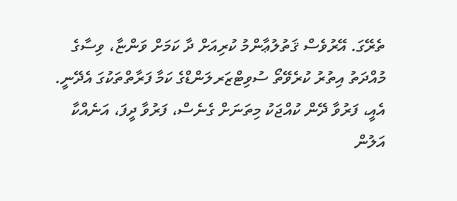ތެރޭގަ. އޭރުވެސް ޤަތުލުޢާންމު ކުރިއަށް ދާ ކަމަށް ވަންޏާ، ވިސާގެ މުއްދަތު އިތުރު ކުރެވޭތޯ ސުވިޓްޒަރލަންޑްގެ ކަމާ ފަރާތްތަކުގަ އެދޭނީ. އެއީ، ފަރުވާ ދޭން ކުއްޖަކު މިތަނަށް ގެނެސް، ފަރުވާ ދީފަ، އަނެއްކާ އަލުން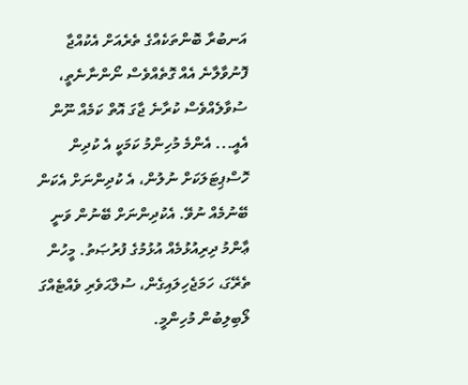އަނބުރާ ބޮންތަކެއްގެ ތެރެއަށް އެކުއްޖާ ފޮނުވާލާނެ އެއް ގޮތެއްވެސް ނޯންނާނެތީ، ސުވާލެއްވެސް ކުރާނެ ޖާގަ އޮތް ކަމެއް ނޫން އެއީ... އެންމެ މުހިންމު ކަމަކީ އެ ކުދިން ހޮސްޕިޓަލަކަށް ނުލުން، އެ ކުދިންނަށް އެކަން ބޭނުމެއް ނުވޭ. އެކުދިންނަށް ބޭނުން ވަނީ ޢާންމު ދިރިއުޅުމެއް އުޅުމުގެ ފުރުޞަތު. މީހުން ތެރޭގަ، ހަމަޖެހިލައިގެން، ސުލްޙަވެރި ވެއްޓެއްގަ ލޯބިލިބުން މުހިންމީ.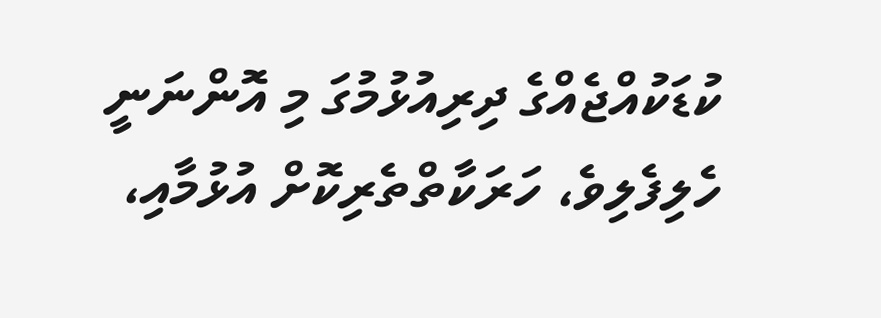ކުޑަކުއްޖެއްގެ ދިރިއުޅުމުގަ މި އޮންނަނީ ހެލިފެލިވެ، ހަރަކާތްތެރިކޮށް އުޅުމާއި،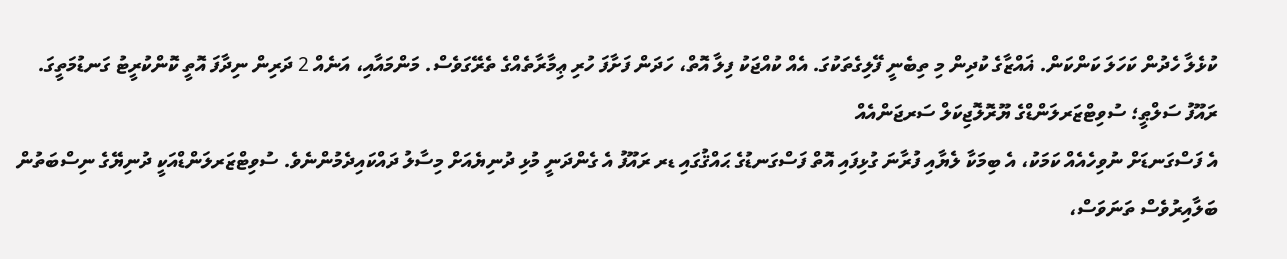ކުޅެލާ ހެދުން ކަހަލަ ކަންކަން. ޣައްޒާގެ ކުދިން މި ތިބެނީ ފޭލިގެތަކުގަ. އެއް ކުއްޖަކު ފިލާ އޮތް، ހަދަން ފަށާފަ ހުރި ޢިމާރާތެއްގެ ތެރޭގަވެސް. މަންމައާއި، އަނެއް 2 ދަރިން ނިދާފަ އޮތީ ކޮންކުރީޓު ގަނޑުމަތީގަ.
ރައޫފު ސަލްޠީ؛ ސުވިޓްޒަރލަންޑްގެ ޔޫރޮލޮޖިކަލް ސަރޖަންއެއް
އެ ފަސްގަނޑަށް ނުވިހެއެއް ކަމަކު، އެ ބިމަކާ ލެޔާއި ފުރާނަ ގުޅިފައި އޮތް ފަސްގަނޑުގެ ޙައްޤުގައި ޑރ ރައޫފު އެ ގެންދަނީ މުޅި ދުނިޔެއަށް މިސާލު ދައްކައިދެމުންނެވެ. ސުވިޓްޒަރލަންޑްއަކީ ދުނިޔޭގެ ނިސްބަތުން ބަލާއިރުވެސް ތަނަވަސް،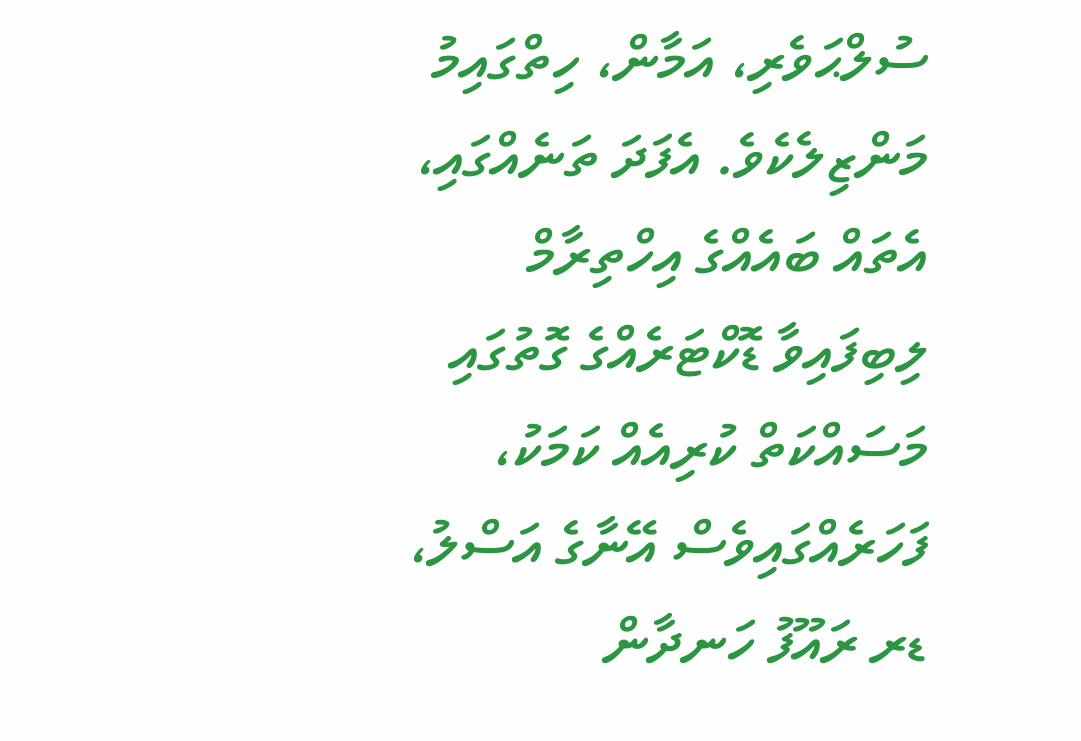ސުލްޙަވެރި، އަމާން، ހިތްގައިމު މަންޒިލެކެވެ. އެފަދަ ތަނެއްގައި، އެތައް ބައެއްގެ އިހްތިރާމް ލިބިފައިވާ ޑޮކްޓަރެއްގެ ގޮތުގައި މަސައްކަތް ކުރިއެއް ކަމަކު، ފަހަރެއްގައިވެސް އޭނާގެ އަސްލު، ޑރ ރައޫފު ހަނދާން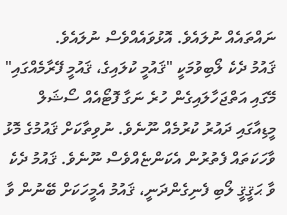ނައްތައެއް ނުލައެވެ. އޮޅުވައެއްވެސް ނުލައެވެ.
ޤައުމު ދެކެ ލޯބިވުމަކީ "ޤައުމީ ކުލައިގެ، ޤައުމީ ފޭރާމެއްގައި" މޭގައި އަތްޖަހާލައިގެން ހުރެ ނަގާ ފޮޓޯއެއް ސޯޝަލް މީޑިއާގައި ދައުރު ކުރުމެއް ނޫނެވެ. ނުވިތާކަށް ޤައުމުގެ މޮޅު ވާހަކަތައް ފެތުރުން އެކަންޏެއްވެސް ނޫނެވެ. ޤައުމު ދެކެ ވާ ޙަޤީޤީ ލޯބި ފެނިގެންދަނީ، ޤައުމު އެމީހަކަށް ބޭނުން ވާ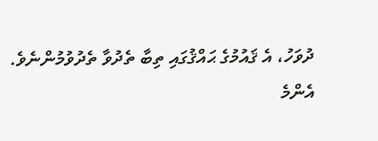ދުވަހު، އެ ޤައުމުގެ ޙައްޤުގައި ތިބާ ތެދުވާ ތެދުވުމުންނެވެ.
އެންމެ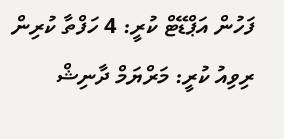ފަހުން އަޕްޑޭޓް ކުރީ: 4 ހަފްތާ ކުރިން
ރިވިއު ކުރީ: މަރްޔަމް ދާނިޝް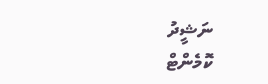ނަޝީދު
ކޮމެންޓް